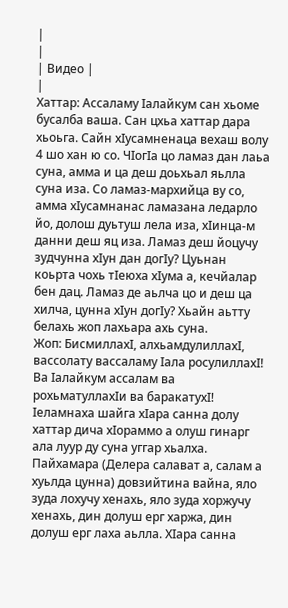|
|
| Видео |
|
Хаттар: Ассаламу Iалайкум сан хьоме бусалба ваша. Сан цхьа хаттар дара хьоьга. Сайн хIусамненаца вехаш волу 4 шо хан ю со. ЧIогIа цо ламаз дан лаьа суна, амма и ца деш доьхьал яьлла суна иза. Со ламаз-мархийца ву со, амма хIусамнанас ламазана ледарло йо, долош дуьтуш лела иза, хIинца-м данни деш яц иза. Ламаз деш йоцучу зудчунна хIун дан догIу? Цуьнан коьрта чохь тIеюха хIума а, кечйалар бен дац. Ламаз де аьлча цо и деш ца хилча, цунна хIун догIу? Хьайн аьтту белахь жоп лахьара ахь суна.
Жоп: БисмиллахI, алхьамдулиллахI, вассолату вассаламу Iала росулиллахI! Ва Iалайкум ассалам ва рохьматуллахIи ва баракатухI! Iеламнаха шайга хIара санна долу хаттар дича хIораммо а олуш гинарг ала луур ду суна уггар хьалха. Пайхамара (Делера салават а, салам а хуьлда цунна) довзийтина вайна, яло зуда лохучу хенахь, яло зуда хоржучу хенахь, дин долуш ерг харжа, дин долуш ерг лаха аьлла. ХIара санна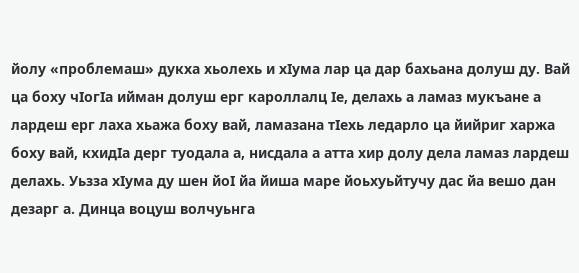йолу «проблемаш» дукха хьолехь и хIума лар ца дар бахьана долуш ду. Вай ца боху чIогIа ийман долуш ерг кароллалц Iе, делахь а ламаз мукъане а лардеш ерг лаха хьажа боху вай, ламазана тIехь ледарло ца йийриг харжа боху вай, кхидIа дерг туодала а, нисдала а атта хир долу дела ламаз лардеш делахь. Уьзза хIума ду шен йоI йа йиша маре йоьхуьйтучу дас йа вешо дан дезарг а. Динца воцуш волчуьнга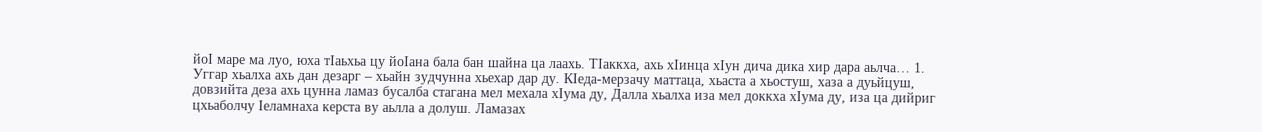йоI маре ма луо, юха тIаьхьа цу йоIана бала бан шайна ца лаахь. ТIаккха, ахь хIинца хIун дича дика хир дара аьлча… 1. Уггар хьалха ахь дан дезарг – хьайн зудчунна хьехар дар ду. КIеда-мерзачу маттаца, хьаста а хьостуш, хаза а дуьйцуш, довзийта деза ахь цунна ламаз бусалба стагана мел мехала хIума ду, Далла хьалха иза мел доккха хIума ду, иза ца дийриг цхьаболчу Iеламнаха керста ву аьлла а долуш. Ламазах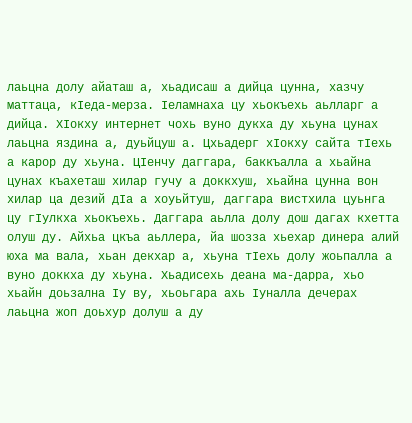лаьцна долу айаташ а, хьадисаш а дийца цунна, хазчу маттаца, кIеда-мерза. Iеламнаха цу хьокъехь аьлларг а дийца. ХIокху интернет чохь вуно дукха ду хьуна цунах лаьцна яздина а, дуьйцуш а. Цхьадерг хIокху сайта тIехь а карор ду хьуна. ЦIенчу даггара, баккъалла а хьайна цунах къахеташ хилар гучу а доккхуш, хьайна цунна вон хилар ца дезий дIа а хоуьйтуш, даггара вистхила цуьнга цу гIулкха хьокъехь. Даггара аьлла долу дош дагах кхетта олуш ду. Айхьа цкъа аьллера, йа шозза хьехар динера алий юха ма вала, хьан декхар а, хьуна тIехь долу жоьпалла а вуно доккха ду хьуна. Хьадисехь деана ма-дарра, хьо хьайн доьзална Iу ву, хьоьгара ахь Iуналла дечерах лаьцна жоп доьхур долуш а ду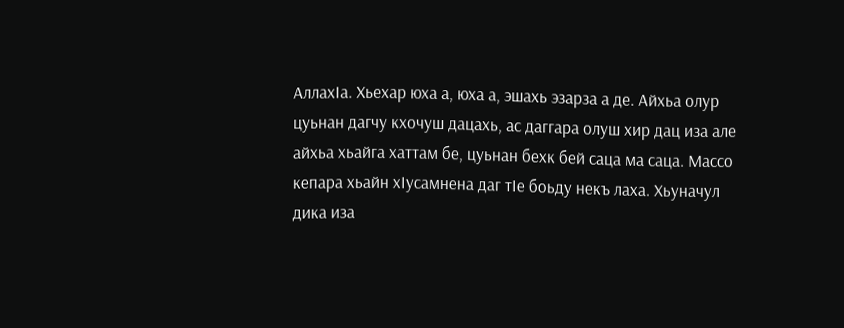АллахIа. Хьехар юха а, юха а, эшахь эзарза а де. Айхьа олур цуьнан дагчу кхочуш дацахь, ас даггара олуш хир дац иза але айхьа хьайга хаттам бе, цуьнан бехк бей саца ма саца. Массо кепара хьайн хIусамнена даг тIе боьду некъ лаха. Хьуначул дика иза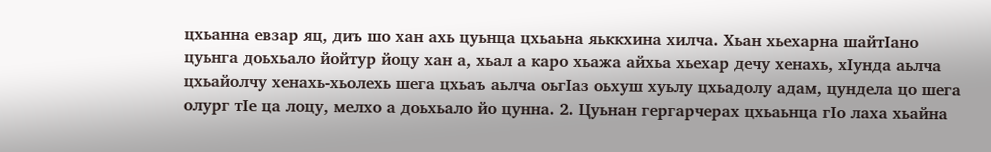цхьанна евзар яц, диъ шо хан ахь цуьнца цхьаьна яьккхина хилча. Хьан хьехарна шайтIано цуьнга доьхьало йойтур йоцу хан а, хьал а каро хьажа айхьа хьехар дечу хенахь, хIунда аьлча цхьайолчу хенахь-хьолехь шега цхьаъ аьлча оьгIаз оьхуш хуьлу цхьадолу адам, цундела цо шега олург тIе ца лоцу, мелхо а доьхьало йо цунна. 2. Цуьнан гергарчерах цхьаьнца гIо лаха хьайна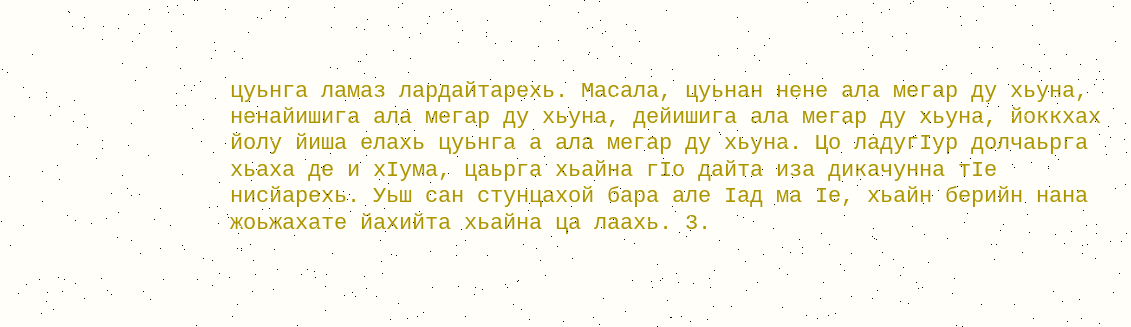цуьнга ламаз лардайтарехь. Масала, цуьнан нене ала мегар ду хьуна, ненайишига ала мегар ду хьуна, дейишига ала мегар ду хьуна, йоккхах йолу йиша елахь цуьнга а ала мегар ду хьуна. Цо ладугIур долчаьрга хьаха де и хIума, цаьрга хьайна гIо дайта иза дикачунна тIе нисйарехь. Уьш сан стунцахой бара але Iад ма Iе, хьайн берийн нана жоьжахате йахийта хьайна ца лаахь. 3.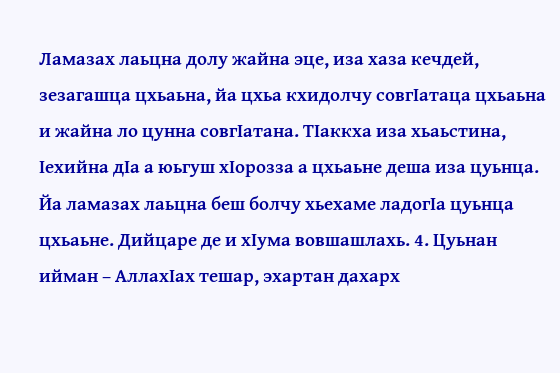Ламазах лаьцна долу жайна эце, иза хаза кечдей, зезагашца цхьаьна, йа цхьа кхидолчу совгIатаца цхьаьна и жайна ло цунна совгIатана. ТIаккха иза хьаьстина, Iехийна дIа а юьгуш хIорозза а цхьаьне деша иза цуьнца. Йа ламазах лаьцна беш болчу хьехаме ладогIа цуьнца цхьаьне. Дийцаре де и хIума вовшашлахь. 4. Цуьнан ийман – АллахIах тешар, эхартан дахарх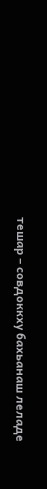тешар – совдоккху бахьанаш леладе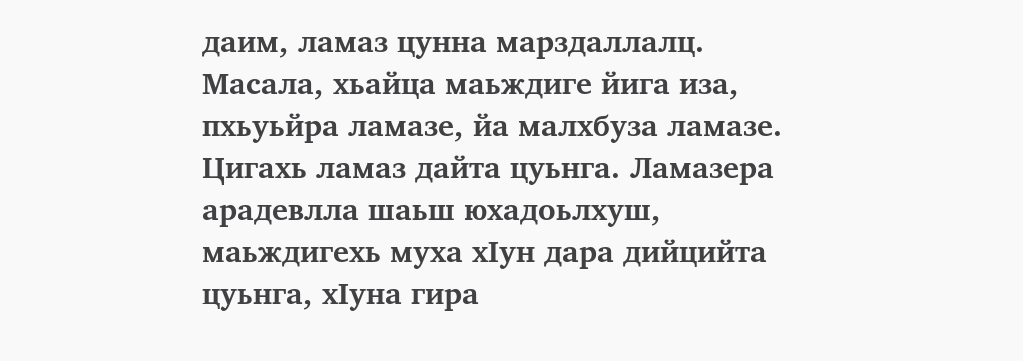даим, ламаз цунна марздаллалц. Масала, хьайца маьждиге йига иза, пхьуьйра ламазе, йа малхбуза ламазе. Цигахь ламаз дайта цуьнга. Ламазера арадевлла шаьш юхадоьлхуш, маьждигехь муха хIун дара дийцийта цуьнга, хIуна гира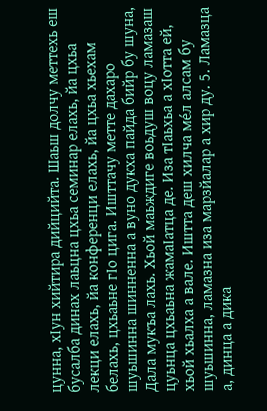цунна, хIун хийтира дийцийта. Шаьш долчу меттехь еш бусалба динах лаьцна цхьа семинар елахь, йа цхьа лекци елахь, йа конференци елахь, йа цхьа хьехам белахь, цхьаьне гIо цига. Ишттачу метте дахаро шуьшинна шинненна а вуно дукха пайда бийр бу шуна, Дала мукъа лахь. Хьой маьждиге воьдуш воцу ламазаш цуьнца цхьаьна жамаIатца де. Иза тIаьхьа а хIотта ей, хьой хьалха а вале. Иштта деш хилча ме́л алсам бу шуьшинна, ламазна иза марзйалар а хир ду. 5. Ламазца а, динца а дика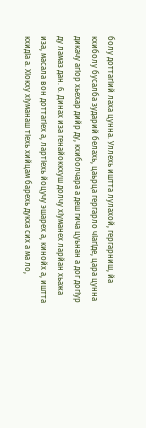болу доттагIий лаха цунна. Уллехь иштта лулахой, гергарниш, йа кхиболу бусалба зударий белахь, цаьрца гергарло чIагIде, цара цунна дикачу агIор хьехар дийр ду, кхиболчара а деш гича цуьнан а дог догIур ду ламаз дан. 6. Динах иза генайоккхуш долчу хIуманех ларйан хьажа иза, масала вон доттагIех а, лартIехь йоцучу эшарех а, кинойх а, иштта кхидIа а. ХIокху хIуманаш тIехь хийцам барехь дукха сих а ма ло,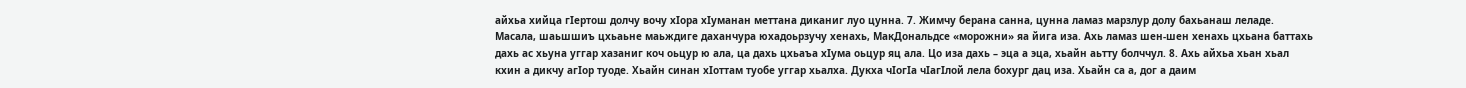айхьа хийца гIертош долчу вочу хIора хIуманан меттана диканиг луо цунна. 7. Жимчу берана санна, цунна ламаз марзлур долу бахьанаш леладе. Масала, шаьшшиъ цхьаьне маьждиге даханчура юхадоьрзучу хенахь, МакДональдсе «морожни» яа йига иза. Ахь ламаз шен-шен хенахь цхьана баттахь дахь ас хьуна уггар хазаниг коч оьцур ю ала, ца дахь цхьаъа хIума оьцур яц ала. Цо иза дахь – эца а эца, хьайн аьтту болччул. 8. Ахь айхьа хьан хьал кхин а дикчу агIор туоде. Хьайн синан хIоттам туобе уггар хьалха. Дукха чIогIа чIагIлой лела бохург дац иза. Хьайн са а, дог а даим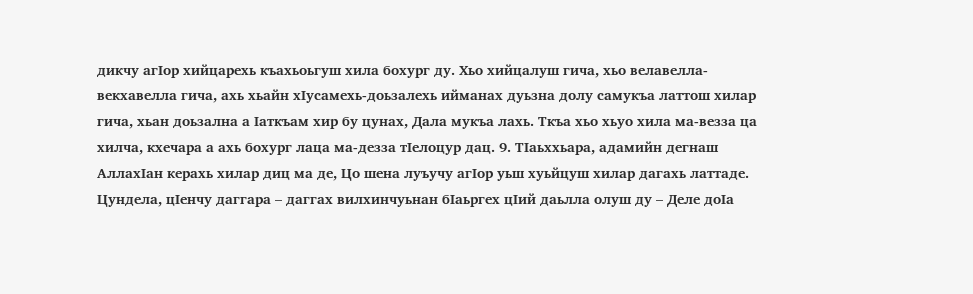дикчу агIор хийцарехь къахьоьгуш хила бохург ду. Хьо хийцалуш гича, хьо велавелла-векхавелла гича, ахь хьайн хIусамехь-доьзалехь ийманах дуьзна долу самукъа латтош хилар гича, хьан доьзална а Iаткъам хир бу цунах, Дала мукъа лахь. Ткъа хьо хьуо хила ма-везза ца хилча, кхечара а ахь бохург лаца ма-дезза тIелоцур дац. 9. ТIаьххьара, адамийн дегнаш АллахIан керахь хилар диц ма де, Цо шена луъучу агIор уьш хуьйцуш хилар дагахь латтаде. Цундела, цIенчу даггара – даггах вилхинчуьнан бIаьргех цIий даьлла олуш ду – Деле доIа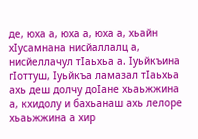де, юха а, юха а, юха а, хьайн хIусамнана нисйаллалц а, нисйеллачул тIаьхьа а. Iуьйкъина гIоттуш, Iуьйкъа ламазал тIаьхьа ахь деш долчу доIане хьаьжжина а, кхидолу и бахьанаш ахь лелоре хьаьжжина а хир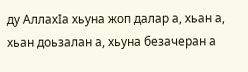ду АллахIа хьуна жоп далар а, хьан а, хьан доьзалан а, хьуна безачеран а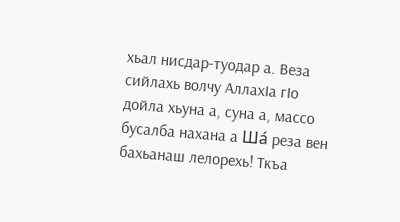хьал нисдар-туодар а. Веза сийлахь волчу АллахIа гIо дойла хьуна а, суна а, массо бусалба нахана а Ша́ реза вен бахьанаш лелорехь! Ткъа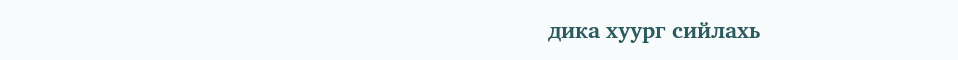дика хуург сийлахь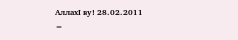АллахI ву! 28.02.2011 =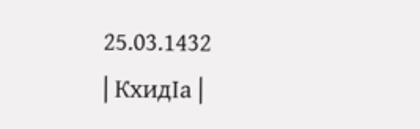25.03.1432
| КхидIа |